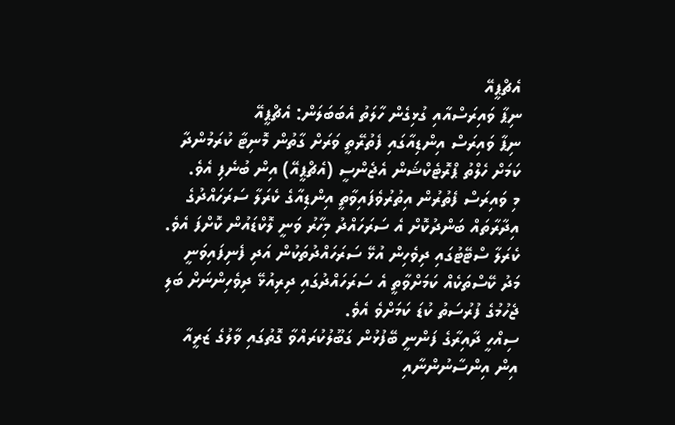އެޗްޕީއޭ
ނިޕާ ވައިރަސްއާއި ގުޅިގެން ހާލަތު އެބަބަލަން: އެޗްޕީއޭ
ނިޕާ ވައިރަސް އިންޑިއާގައި ފެތުރޭތީ ވަރަށް ގާތުން މޮނިޓާ ކުރަމުންދާ ކަމަށް ހެލްތު ޕްރޮޓެކްޝަން އެޖެންސީ (އެޗްޕީއޭ) އިން ބުނެފި އެވެ.
މި ވައިރަސް ފެތުރުން އިތުރުވެފައިވާތީ އިންޑިއާގެ ކެރަލާ ސަރަހައްދުގެ އިދާރާތައް ބަންދުކޮށް އެ ސަރަހައްދު މިހާރު ވަނީ ލޮކްޑައުން ކޮށްފަ އެވެ.
ކެރަލާ ސްޓޭޓުގައި ދިވެހިން އުޅޭ ސަރަހައްދުތަކުން އަދި ފެނިފައިވަނީ މަދު ކޭސްތަކެއް ކަމަށްވާތީ އެ ސަރަހައްދުގައި ދިރިއުޅޭ ދިވެހިންނަށް ބަލި ޖެހުމުގެ ފުރުސަތު ކުޑަ ކަމަށްވެ އެވެ.
ސިއްހީ ދާއިރާގެ ފަންނީ ބޭފުޅުން ގަބޫލުކުރައްވާ ގޮތުގައި ވާލުގެ ޒަރީއާ އިން އިންސާނުންނާއި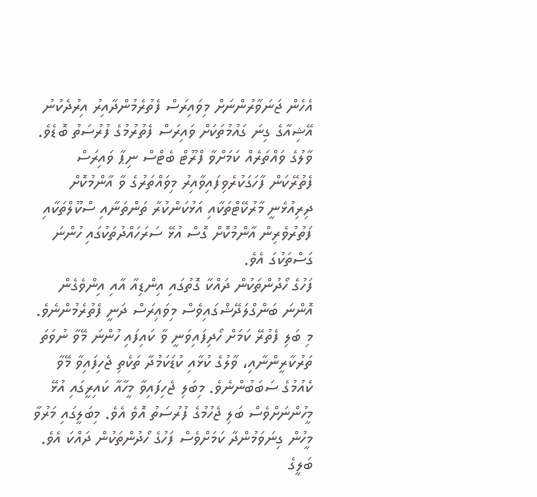އެހެން ޖަނަވާރުންނަށް މިވައިރަސް ފެތުރެމުންދާއިރު އިރުދެކުނު އޭޝިއާގެ ގިނަ ގައުމުތަކަށް ވައިރަސް ފެތުރުމުގެ ފުރުސަތު ބޮޑެވެ.
ވާލުގެ ވައްތަރެއް ކަމަށްވާ ފްރޫޓް ބެޓްސް ނިޕާ ވައިރަސް ފެތުރޭކަން ފާހަގަކުރެވިފައިވާއިރު މިވައްތަރުގެ ވާ އާންމުކޮށް ދިރިއުޅެނީ މާރުކޭޓްތަކާއި އަޅުކަންކުރާ ތަންތަނާއި ސްކޫލްތަކާއި ފަތުރުވެރިން އާންމުކޮށް ގޮސް އުޅޭ ސަރަހައްދުތަކުގައި ހުންނަ ގަސްތަކުގަ އެވެ.
ފަހުގެ ހޯދުންތަކުން ދައްކާ ގޮތުގައި އިންޑިއާ އާއި އިންވެގެން އޮންނަ ބަންގްލަދޭޝްގައިވެސް މިވައިރަސް ދަނީ ފެތުރެމުންނެވެ.
މި ބަލި ފެތުރޭ ކަމަށް ހޯދިފައިވަނީ ވާ ކައިފައި ހުންނަ މޭވާ ނުވަތަ ތަރުކާރީންނާއި، ވާލުގެ ކުޅާއި ކުޑަކަމުދާ ތަކެތި ޖެހިފައިވާ މޭވާ ކެއުމުގެ ސަބަބުންނެވެ. މިބަލި ޖެހިފައިވާ މީހާއާ ކައިރީގައި އުޅޭ މީހުންނަށްވެސް ބަލި ޖެހުމުގެ ފުރުސަތު އޮވެ އެވެ. މިބަލީގައި މަރުވާ މީހުން ގިނަވަމުންދާ ކަމަށްވެސް ފަހުގެ ހޯދުންތަކުން ދައްކަ އެވެ.
ބަލީގެ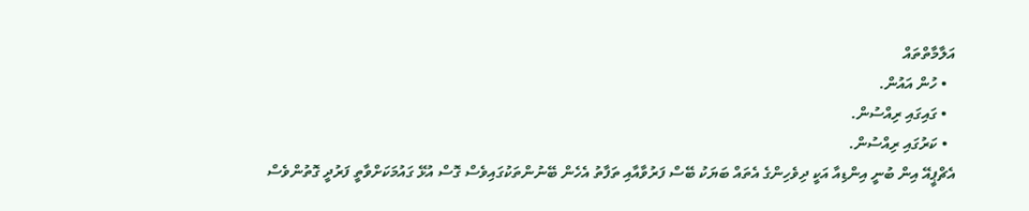އަލާމާތްތައް
  • ހުން އައުން.
  • ގައިގައި ރިއްސުން.
  • ކަރުގައި ރިއްސުން.
އެޗްޕީއޭ އިން ބުނީ އިންޑިއާ އަކީ ދިވެހިންގެ އެތައް ބަޔަކު ބޭސް ފަރުވާއާއި ތަފާތު އެހެން ބޭނުންތަކުގައިވެސް ގޮސް އުޅޭ ގައުމަކަށްވާތީ ފަރުދީ ގޮތުންވެސް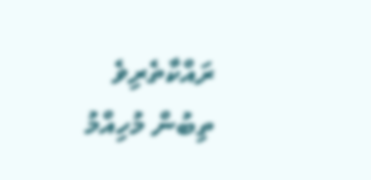ރައްކާތެރިވެ ތިބުން މުހިއްމު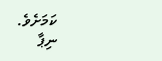ކަމަށެވެ.
ނިޕާ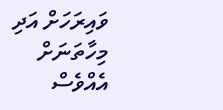ވައިރަހަށް އަދި މިހާތަނަށް އެއްވެސް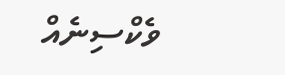ވެކްސިނެއް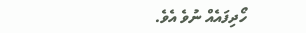ހޯދިފައެއް ނުވެ އެވެ.